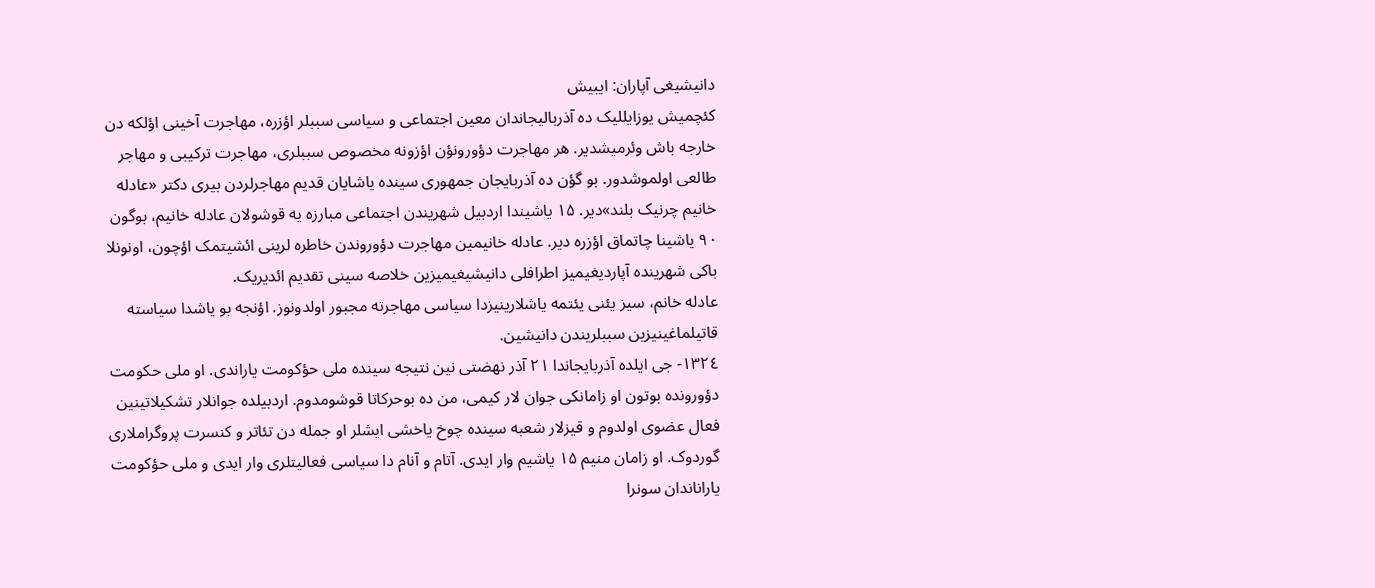دانیشیغی آپاران: ایبیش
کئچمیش یوزایللیک ده آذربالیجاندان معین اجتماعی و سیاسی سببلر اؤزره، مهاجرت آخینی اؤلکه دن خارجه باش وئرمیشدیر. هر مهاجرت دؤورونؤن اؤزونه مخصوص سببلری، مهاجرت ترکیبی و مهاجر طالعی اولموشدور. بو گؤن ده آذربایجان جمهوری سینده یاشایان قدیم مهاجرلردن بیری دکتر «عادله خانیم چرنیک بلند»دیر. ١۵ یاشیندا اردبیل شهریندن اجتماعی مبارزه یه قوشولان عادله خانیم، بوگون ٩٠ یاشینا چاتماق اؤزره دیر. عادله خانیمین مهاجرت دؤوروندن خاطره لرینی ائشیتمک اؤچون، اونونلا باکی شهرینده آپاردیغیمیز اطرافلی دانیشیغیمیزین خلاصه سینی تقدیم ائدیریک.
عادله خانم، سیز یئنی یئتمه یاشلارینیزدا سیاسی مهاجرته مجبور اولدونوز. اؤنجه بو یاشدا سیاسته قاتیلماغینیزین سببلریندن دانیشین.
١٣٢٤- جی ایلده آذربایجاندا ٢١ آذر نهضتی نین نتیجه سینده ملی حؤکومت یاراندی. او ملی حکومت دؤورونده بوتون او زامانکی جوان لار کیمی، من ده بوحرکاتا قوشومدوم. اردبیلده جوانلار تشکیلاتینین فعال عضوی اولدوم و قیزلار شعبه سینده چوخ یاخشی ایشلر او جمله دن تئاتر و کنسرت پروگراملاری گوردوک. او زامان منیم ١۵ یاشیم وار ایدی. آتام و آنام دا سیاسی فعالیتلری وار ایدی و ملی حؤکومت یاراناندان سونرا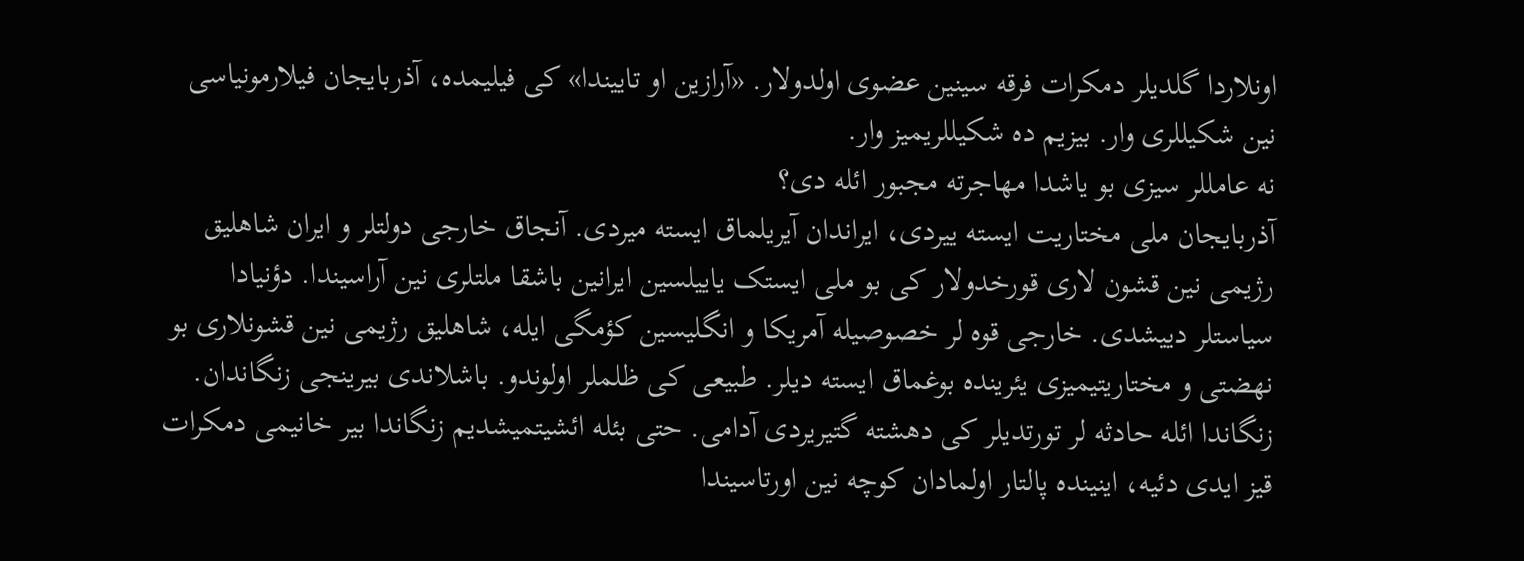اونلاردا گلدیلر دمکرات فرقه سینین عضوی اولدولار. «آرازین او تاییندا» کی فیلیمده، آذربایجان فیلارمونیاسی نین شکیللری وار. بیزیم ده شکیللریمیز وار.
نه عامللر سیزی بو یاشدا مهاجرته مجبور ائله دی؟
آذربایجان ملی مختاریت ایسته ییردی، ایراندان آیریلماق ایسته میردی. آنجاق خارجی دولتلر و ایران شاهلیق رژیمی نین قشون لاری قورخدولار کی بو ملی ایستک یاییلسین ایرانین باشقا ملتلری نین آراسیندا. دؤنیادا سیاستلر دییشدی. خارجی قوه لر خصوصیله آمریکا و انگلیسین کؤمگی ایله، شاهلیق رژیمی نین قشونلاری بو نهضتی و مختاریتیمیزی یئرینده بوغماق ایسته دیلر. طبیعی کی ظلملر اولوندو. باشلاندی بیرینجی زنگاندان. زنگاندا ائله حادثه لر تورتدیلر کی دهشته گتیریردی آدامی. حتی بئله ائشیتمیشدیم زنگاندا بیر خانیمی دمکرات قیز ایدی دئیه، اینینده پالتار اولمادان کوچه نین اورتاسیندا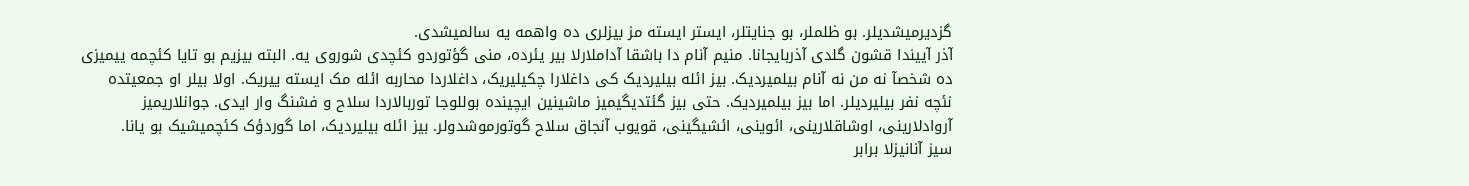گزدیرمیشدیلر. بو ظلملر، بو جنایتلر، ایستر ایسته مز بیزلری ده واهمه یه سالمیشدی.
آذر آییندا قشون گلدی آذربایجانا. منیم آنام دا باشقا آداملارلا بیر یئرده، منی گؤتوردو کئچدی شوروی یه. البته بیزیم بو تایا کئچمه ییمیزی ده شخصآ نه من نه آنام بیلمیردیک. بیز ائله بیلیردیک کی داغلارا چکیلیریک، داغلاردا محاربه ائله مک ایسته ییریک. اولا بیلر او جمعیتده نئچه نفر بیلیردیلر. اما بیز بیلمیردیک. حتی بیز گئتدیگیمیز ماشینین ایچینده بوللوجا توربالاردا سلاح و فشنگ وار ایدی. جوانلاریمیز آروادلارینی، اوشاقلارینی، ائوینی، ائشیگینی، قویوب آنجاق سلاح گوتورموشدولر. بیز ائله بیلیردیک، اما گوردؤک کئچمیشیک بو یانا.
سیز آنانیزلا برابر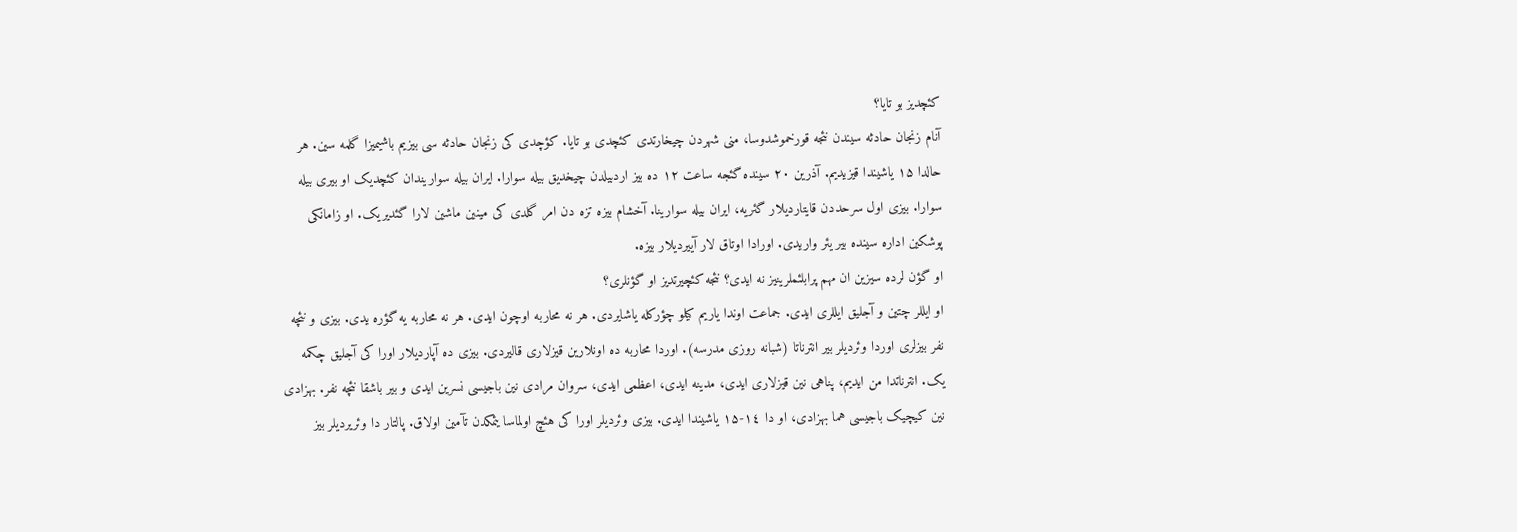کئچدیز بو تایا؟
آنام زنجان حادثه سیندن نئجه قورخموشدوسا، منی شهردن چیخارتدی کئچدی بو تایا. کؤچدی کی زنجان حادثه سی بیزیم باشیمیزا گلمه سین. هر حالدا ١۵ یاشیندا قیزیدیم. آذرین ٢٠ سینده گئجه ساعت ١٢ ده بیز اردبیلدن چیخدیق بیله سوارا. ایران بیله سواریندان کئچدیک او بیری بیله سوارا. بیزی اول سرحددن قایتاردیلار گئریه، ایران بیله سوارینا. آخشام بیزه تزه دن امر گلدی کی مینین ماشین لارا گئدیریک. او زامانکی پوشکین اداره سینده بیر یئر واریدی. اورادا اوتاق لار آییردیلار بیزه.
او گؤن لرده سیزین ان مهم پرابلئملرینیز نه ایدی؟ نئجه کئچیرتدیز او گؤنلری؟
او ایللر چتین و آجلیق ایللری ایدی. جماعت اوندا یاریم کیلو چؤرکله یاشایردی. هر نه محاربه اوچون ایدی. هر نه محاربه یه گؤره یدی. بیزی و نئچه نفر بیزلری اوردا وئردیلر بیر انترناتا (شبانه روزی مدرسه). اوردا محاربه ده اونلارین قیزلاری قالیردی. بیزی ده آپاردیلار اورا کی آجلیق چکمه یک. انترناتدا من ایدیم، پناهی نین قیزلاری ایدی، مدینه ایدی، اعظمی ایدی، سروان مرادی نین باجیسی نسرین ایدی و بیر باشقا نئچه نفر. بهزادی نین کیچیک باجیسی هما بهزادی، او دا ١٤-١۵ یاشیندا ایدی. بیزی وئردیلر اورا کی هئچ اولماسا یئمکدن تآمین اولاق. پالتار دا وئریردیلر بیز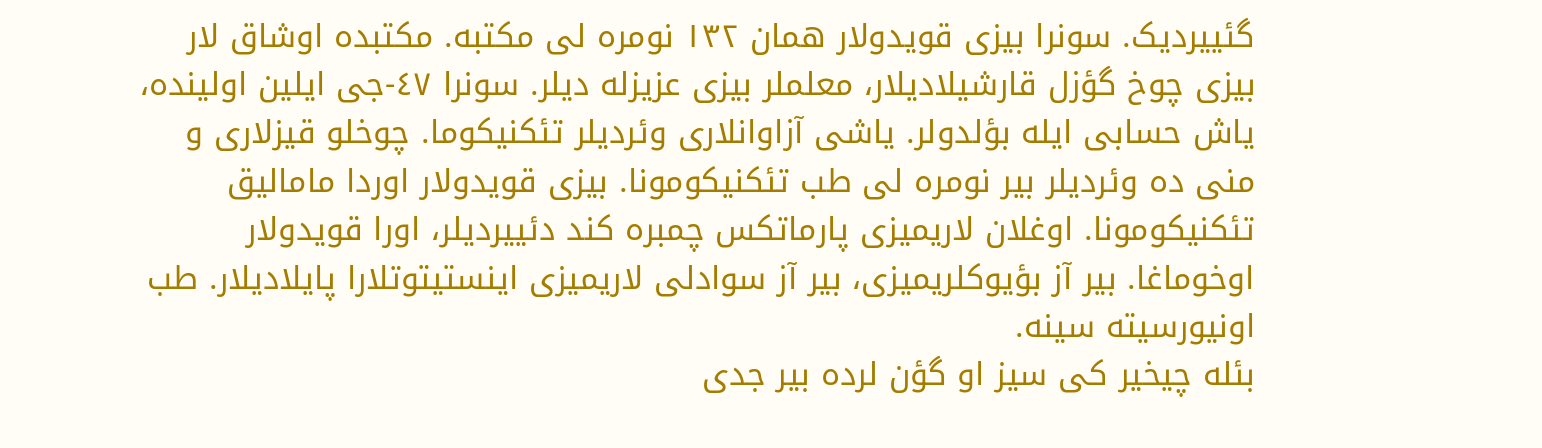گئییردیک. سونرا بیزی قویدولار همان ١٣٢ نومره لی مکتبه. مکتبده اوشاق لار بیزی چوخ گؤزل قارشیلادیلار، معلملر بیزی عزیزله دیلر. سونرا ٤٧-جی ایلین اولینده، یاش حسابی ایله بؤلدولر. یاشی آزاوانلاری وئردیلر تئکنیکوما. چوخلو قیزلاری و منی ده وئردیلر بیر نومره لی طب تئکنیکومونا. بیزی قویدولار اوردا مامالیق تئکنیکومونا. اوغلان لاریمیزی پارماتکس چمبره کند دئییردیلر، اورا قویدولار اوخوماغا. بیر آز بؤیوکلریمیزی، بیر آز سوادلی لاریمیزی اینستیتوتلارا پایلادیلار. طب اونیورسیته سینه.
بئله چیخیر کی سیز او گؤن لرده بیر جدی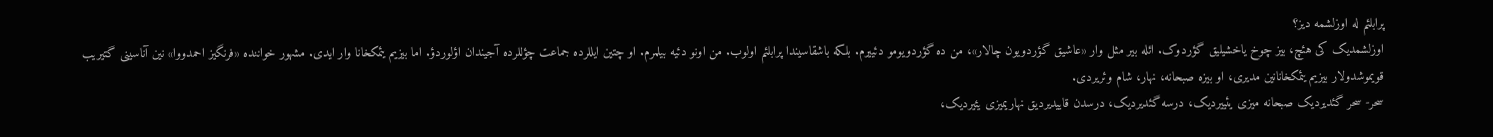پرابلئم له اوزلشمه دیز؟
اوزلشمدیک کی هئچ، بیز چوخ یاخشیلیق گؤردوک. ائله بیر مثل وار «عاشیق گؤردویون چالار»، من ده گؤردویومو دئییرم. بلکه باشقاسیندا پرابلئم اولوب. من اونو دئیه بیلمرم. او چتین ایللرده جماعت چؤللرده آجیندان اؤلوردؤ. اما بیزیم یئمکخانا وار ایدی. مشهور خواننده «فرنگیز احمدووا» نین آناسینی گتیریب قویموشدولار بیزیم یئمکخانانین مدیری، او بیزه صبحانه، نهار، شام وئریردی.
سحر- سحر گئدیردیک صبحانه میزی یئییردیک، درسه گئدیردیک، درسدن قاییدیردیق نهاریمیزی یئیردیک،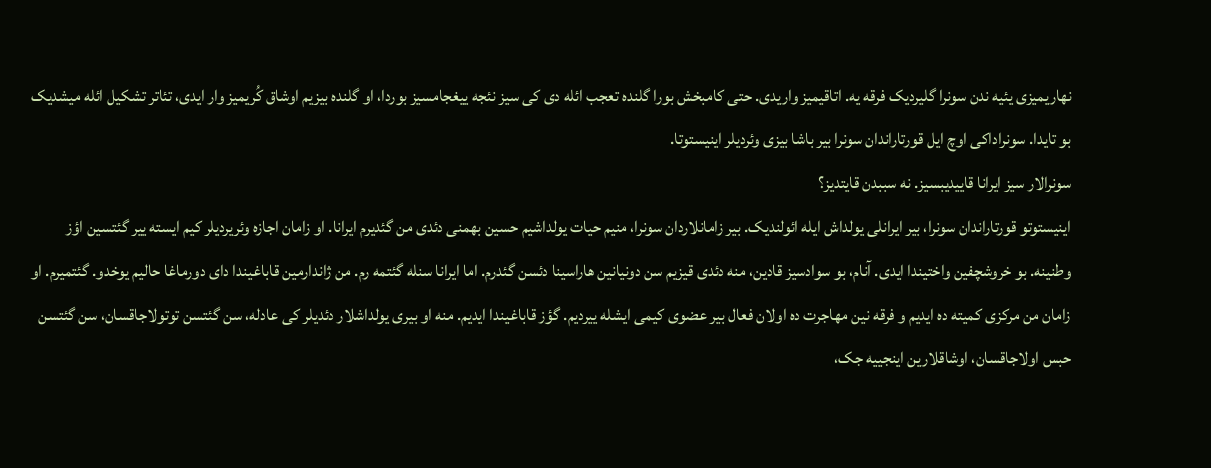نهاریمیزی یئیه ندن سونرا گلیردیک فرقه یه. اتاقیمیز واریدی. حتی کامبخش بورا گلنده تعجب ائله دی کی سیز نئجه ییغجامسیز بوردا، او گلنده بیزیم اوشاق کُریمیز وار ایدی، تئاتر تشکیل ائله میشدیک بو تایدا. سونراداکی اوچ ایل قورتاراندان سونرا بیر باشا بیزی وئردیلر اینیستوتا.
سونرالار سیز ایرانا قاییدیبسیز. نه سببدن قایتدیز؟
اینیستوتو قورتاراندان سونرا، بیر ایرانلی یولداش ایله ائولندیک. بیر زامانلاردان سونرا، منیم حیات یولداشیم حسین بهمنی دئدی من گئدیرم ایرانا. او زامان اجازه وئریردیلر کیم ایسته ییر گئتسین اؤز وطنینه. بو خروشچفین واختیندا ایدی. آنام، بو سوادسیز قادین، منه دئدی قیزیم سن دونیانین هاراسینا دئسن گئدرم. اما ایرانا سنله گئتمه رم. من ژاندارمین قاباغیندا دای دورماغا حالیم یوخدو. گئتمیرم. او زامان من مرکزی کمیته ده ایدیم و فرقه نین مهاجرت ده اولان فعال بیر عضوی کیمی ایشله ییردیم. گؤز قاباغیندا ایدیم. منه او بیری یولداشلار دئدیلر کی عادله، سن گئتسن توتولاجاقسان، سن گئتسن حبس اولاجاقسان، اوشاقلارین اینجییه جک،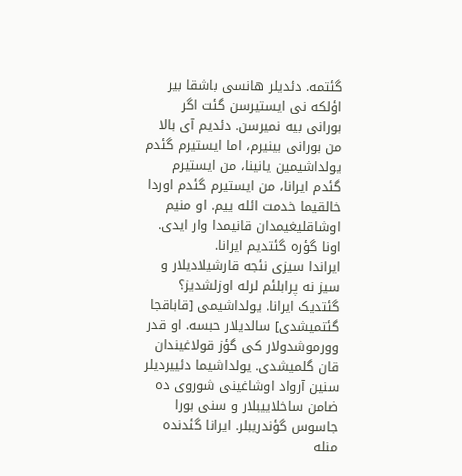گئتمه. دئدیلر هانسی باشقا بیر اؤلکه نی ایستیرسن گئت اگر بورانی بیه نمیرسن. دئدیم آی بالا من بورانی بینیرم، اما ایستیرم گئدم یولداشیمین یانینا، من ایستیرم گئدم ایرانا، من ایستیرم گئدم اوردا خالقیما خدمت ائله ییم. او منیم اوشاقلیغیمدان قانیمدا وار ایدی. اونا گؤره گئتدیم ایرانا.
ایراندا سیزی نئجه قارشیلادیلار و سیز نه پرابلئم لرله اوزلشدیز؟
گئتدیک ایرانا. یولداشیمی [قاباقجا گئتمیشدی] سالدیلار حبسه. او قدر وورموشدولار کی گؤز قولاغیندان قان گلمیشدی. یولداشیما دئییردیلر سنین آرواد اوشاغینی شوروی ده ضامن ساخلاییبلار و سنی بورا جاسوس گؤندریبلر. ایرانا گئدنده منله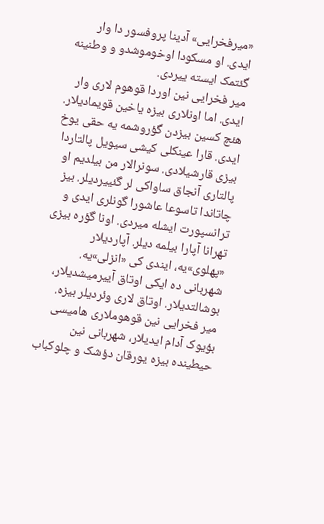«میرفخرایی» آدینا پروفسور دا وار ایدی. او مسکودا اوخوموشدو و وطنینه گئتمک ایسته ییردی.
میر فخرایی نین اوردا قوهوم لاری وار ایدی. اما اونلاری بیزه یاخین قویمادیلار. هئچ کسین بیزدن گؤروشمه یه حقی یوخ ایدی. قارا عینکلی کیشی سیویل پالتاردا بیزی قارشیلادی. سونرالار من بیلدیم او پالتاری آنجاق ساواکی لر گئییردیلر. بیز چاتاندا تاسوعا عاشورا گونلری ایدی و ترانسپورت ایشله میردی. اونا گؤره بیزی تهرانا آپارا بیلمه دیلر. آپاردیلار «پهلوی»یه، ایندی کی «انزلی»یه. شهربانی ده ایکی اوتاق آییرمیشدیلار، بوشالتدیلار. اوتاق لاری وئردیلر بیزه. میر فخرایی نین قوهوملاری هامیسی بؤیوک آدام ایدیلار، شهربانی نین حیطینده بیزه یورقان دؤشک و چلوکباب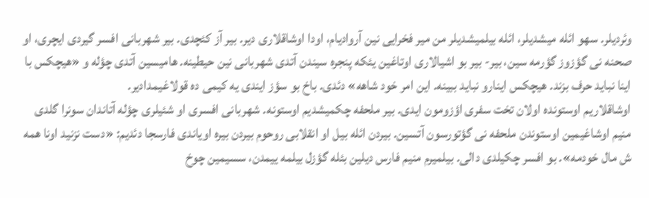وئردیلر. سهو ائله میشدیلر، ائله بیلمیشدیلر من میر فخرایی نین آروادیام، اودا اوشاقلاری دیر. بیر آز کئچدی. بیر شهربانی افسر گیردی ایچری، او صحنه نی گؤزوز گؤرمه سین، بیر- بیر بو اشیالاری اوتاغین یئکه پنجره سیندن آتدی شهربانی نین حیطینه. هامیسین آتدی چؤله و «هیچکس با اینا نباید حرف بزند. هیچکس اینارو نباید ببینه. این امر خود شاهه» دئدی. باخ بو سؤز ایندی یه کیمی ده قولاغیمدادیر.
اوشاقلاریم اوستونده اولان تخت سفری اؤزومون ایدی. بیر ملحفه چکمیشدیم اوستونه. شهربانی افسری او شئیلری چؤله آتاندان سونرا گلدی منیم اوشاغیمین اوستوندن ملحفه نی گؤتورسون آتسین. بیردن ائله بیل او انقلابی روحوم بیردن بیره اویاندی فارسجا دئدیم: «دست نزنید اونا همه ش مال خودمه». بو افسر چکیلدی دالی. بیلمیرم منیم فارس دیلین بئله گؤزل بیلمه ییمدن، سسیمین چوخ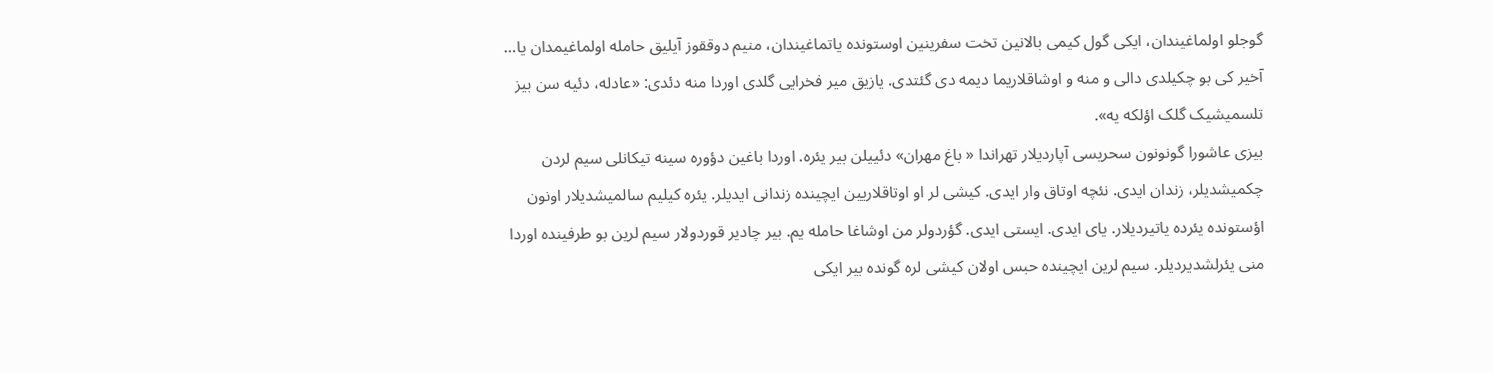گوجلو اولماغیندان، ایکی گول کیمی بالانین تخت سفرینین اوستونده یاتماغیندان، منیم دوققوز آیلیق حامله اولماغیمدان یا… آخیر کی بو چکیلدی دالی و منه و اوشاقلاریما دیمه دی گئتدی. یازیق میر فخرایی گلدی اوردا منه دئدی: «عادله، دئیه سن بیز تلسمیشیک گلک اؤلکه یه».
بیزی عاشورا گونونون سحریسی آپاردیلار تهراندا « باغ مهران» دئییلن بیر یئره. اوردا باغین دؤوره سینه تیکانلی سیم لردن چکمیشدیلر، زندان ایدی. نئچه اوتاق وار ایدی. کیشی لر او اوتاقلاریین ایچینده زندانی ایدیلر. یئره کیلیم سالمیشدیلار اونون اؤستونده یئرده یاتیردیلار. یای ایدی. ایستی ایدی. گؤردولر من اوشاغا حامله یم. بیر چادیر قوردولار سیم لرین بو طرفینده اوردا منی یئرلشدیردیلر. سیم لرین ایچینده حبس اولان کیشی لره گونده بیر ایکی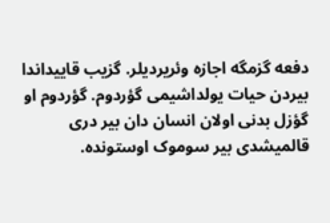دفعه گزمگه اجازه وئریردیلر. گزیب قاییداندا بیردن حیات یولداشیمی گؤردوم. گؤردوم او گؤزل بدنی اولان انسان دان بیر دری قالمیشدی بیر سوموک اوستونده.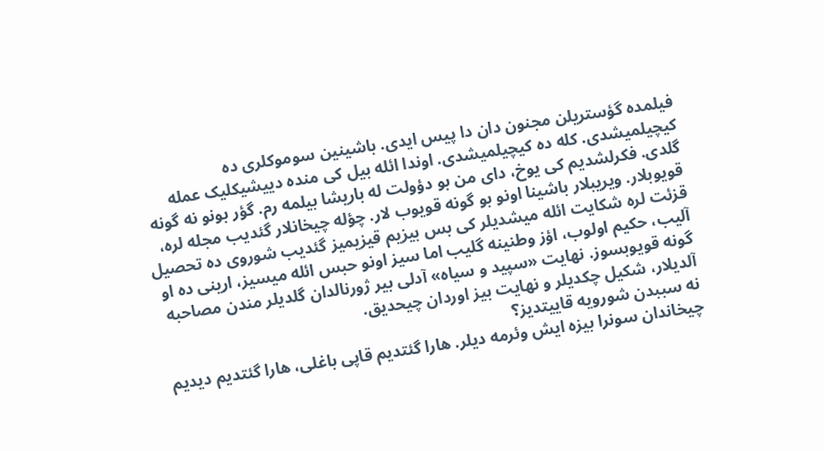فیلمده گؤستریلن مجنون دان دا پیس ایدی. باشینین سوموکلری ده کیچیلمیشدی. کله ده کیچیلمیشدی. اوندا ائله بیل کی منده دییشیکلیک عمله گلدی. فکرلشدیم کی یوخ، دای من بو دؤولت له باریشا بیلمه رم. گؤر بونو نه گونه قویوبلار. ویریبلار باشینا اونو بو گونه قویوب لار. چؤله چیخانلار گئدیب مجله لره، قزئت لره شکایت ائله میشدیلر کی بس بیزیم قیزیمیز گئدیب شوروی ده تحصیل آلیب، حکیم اولوب، اؤز وطنینه گلیب اما سیز اونو حبس ائله میسیز، ارینی ده او گونه قویوبسوز. نهایت «سپید و سیاه» آدلی بیر ژورنالدان گلدیلر مندن مصاحبه آلدیلار، شکیل چکدیلر و نهایت بیز اوردان چیحدیق.
نه سببدن شورویه قاییتدیز؟
چیخاندان سونرا بیزه ایش وئرمه دیلر. هارا گئتدیم قاپی باغلی، هارا گئتدیم دیدیم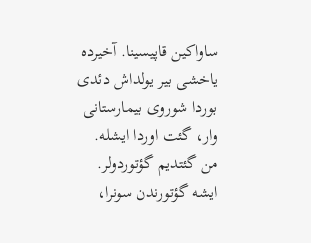ساواکین قاپیسینا. آخیرده یاخشی بیر یولداش دئدی بوردا شوروی بیمارستانی وار، گئت اوردا ایشله. من گئتدیم گؤتوردولر. ایشه گؤتورندن سونرا،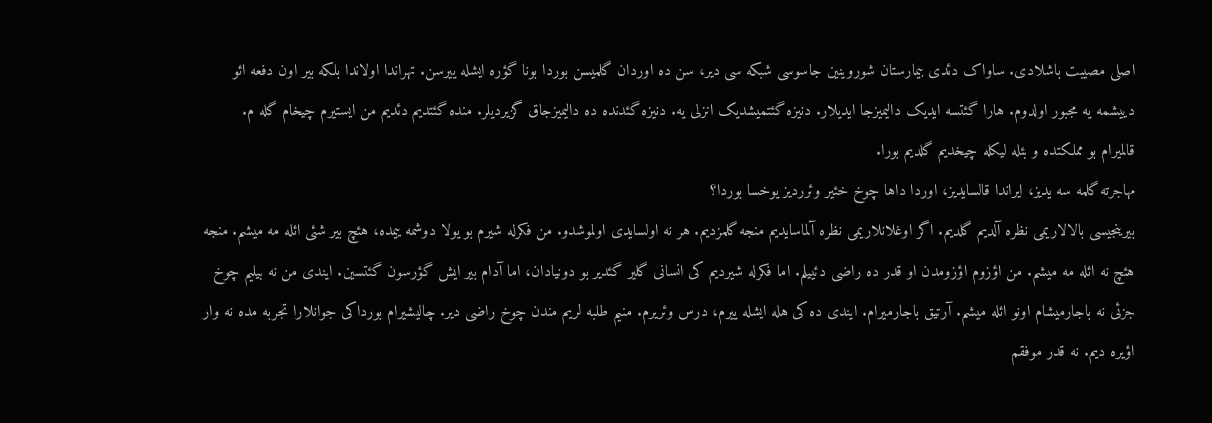اصلی مصیبت باشلادی. ساواک دئدی بیمارستان شوروینین جاسوسی شبکه سی دیر، سن ده اوردان گلمیسن بوردا بونا گؤره ایشله ییرسن. تهراندا اولاندا بلکه بیر اون دفعه ائو دییشمه یه مجبور اولدوم. هارا گئتسه ایدیک دالیمیزجا ایدیلار. دنیزه گئتمیشدیک انزلی یه. دنیزه گئدنده ده دالیمیزجاق گزیردیلر. منده گئتدیم دئدیم من ایستیرم چیخام گله م. قالمیرام بو مملکتده و بئله لیکله چیخدیم گلدیم بورا.
مهاجرته گلمه سه یدیز، ایراندا قالسایدیز، اوردا داها چوخ خئیر وئرردیز یوخسا بوردا؟
بیرینجیسی بالالاریمی نظره آلدیم گلدیم. اگر اوغلانلاریمی نظره آلماسایدیم منجه گلمزدیم. هر نه اولسایدی اولموشدو. من فکرله شیرم بو یولا دوشمه ییمده، هئچ بیر شئی ائله مه میشم. منجه هئچ نه ائله مه میشم. من اؤزوم اؤزومدن او قدر ده راضی دئییلم. اما فکرله شیردیم کی انسانی گلیر گئدیر بو دونیادان، اما آدام بیر ایش گؤرسون گئتسین. ایندی من نه بیلیم چوخ جزئی نه باجارمیشام اونو ائله میشم. آرتیق باجارمیرام. ایندی ده کی هله ایشله ییرم، درس وئریرم. منیم طلبه لریم مندن چوخ راضی دیر. چالیشیرام بورداکی جوانلارا تجربه مده نه وار اؤیره دیم. نه قدر موفقم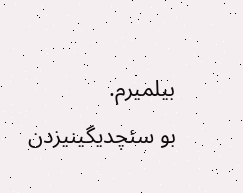بیلمیرم.
بو سئچدیگینیزدن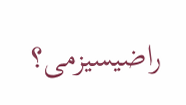راضیسیزمی؟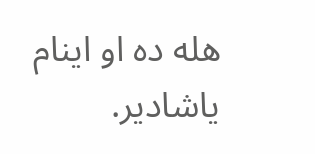هله ده او اینام یاشادیر.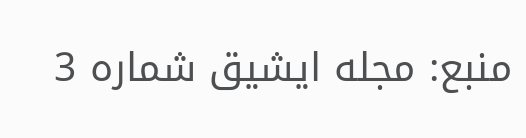منبع: مجله ایشیق شماره 3